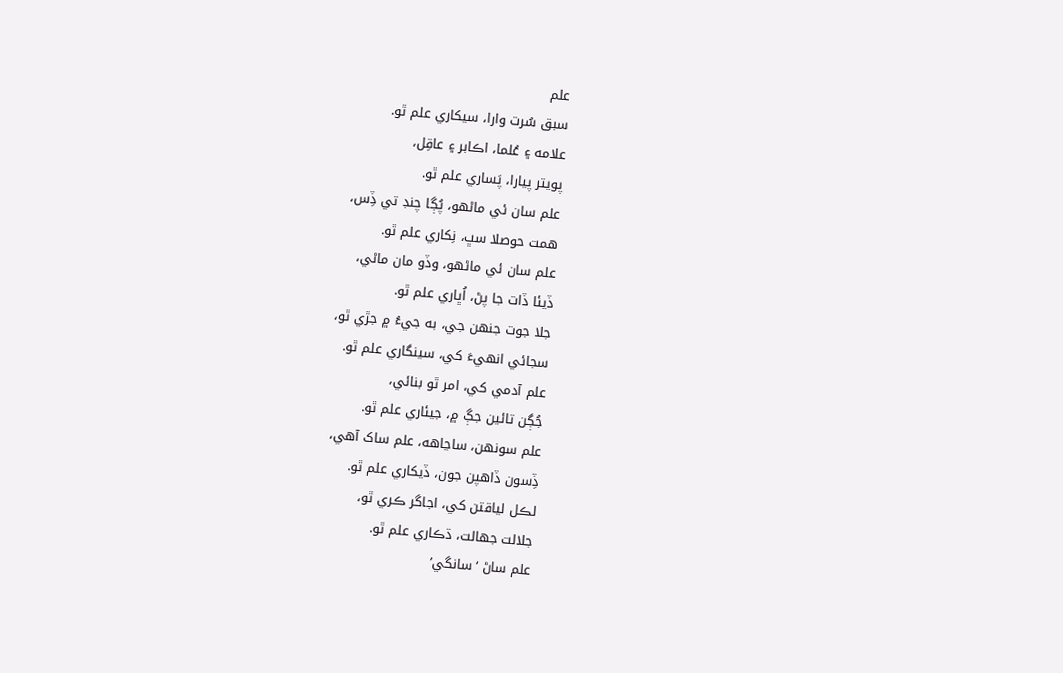علم
سبق سُرت وارا، سيکاري علم ٿو.
علامه ۽ عُلما، اڪابر ۽ عاقِل،
پويتر پيارا، پَساري علم ٿو.
علم سان ئي ماڻهو، پُڳا چنڊ تي ڏِس،
همت حوصلا سڀ، نِکاري علم ٿو.
علم سان ئي ماڻهو، وڏو مان ماڻي،
ڏيئا ڏات جا پڻ، اُڀاري علم ٿو.
جلا جوت جنهن جي، به جيءُ ۾ جڙي ٿو،
سجائي انهيءَ کي، سينگاري علم ٿو.
علم آدمي کي، امر ٿو بنائي،
جُڳن تائين جڳ ۾، جيئاري علم ٿو.
علم سونهن، ساڃاهه، علم ساک آهي،
ڏِسون ڏاهپن جون، ڏيکاري علم ٿو.
لڪل لياقتن کي، اجاگر ڪري ٿو،
جلالت جهالت، ڌڪاري علم ٿو.
علم ساڻ ‘سانگي’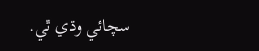سچائي وڌي ٿي.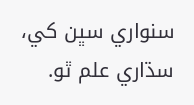سنواري سڀن کي، سڌاري علم ٿو.